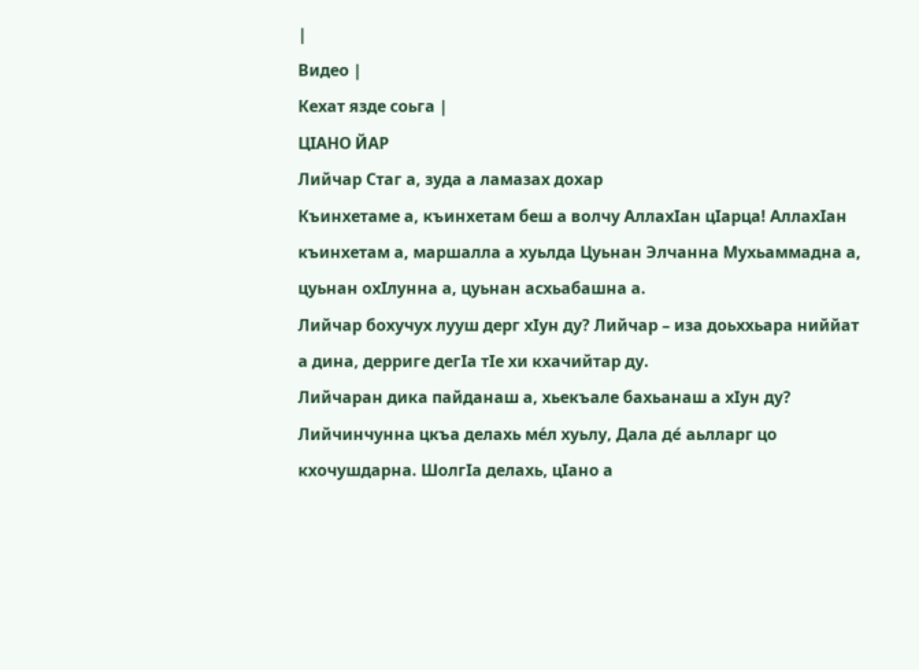|
Видео |
Кехат язде соьга |
ЦIАНО ЙАР
Лийчар Стаг а, зуда а ламазах дохар
Къинхетаме а, къинхетам беш а волчу АллахIан цIарца! АллахIан къинхетам а, маршалла а хуьлда Цуьнан Элчанна Мухьаммадна а, цуьнан охIлунна а, цуьнан асхьабашна а.
Лийчар бохучух лууш дерг хIун ду? Лийчар – иза доьххьара ниййат а дина, дерриге дегIа тIе хи кхачийтар ду.
Лийчаран дика пайданаш а, хьекъале бахьанаш а хIун ду? Лийчинчунна цкъа делахь ме́л хуьлу, Дала де́ аьлларг цо кхочушдарна. ШолгIа делахь, цIано а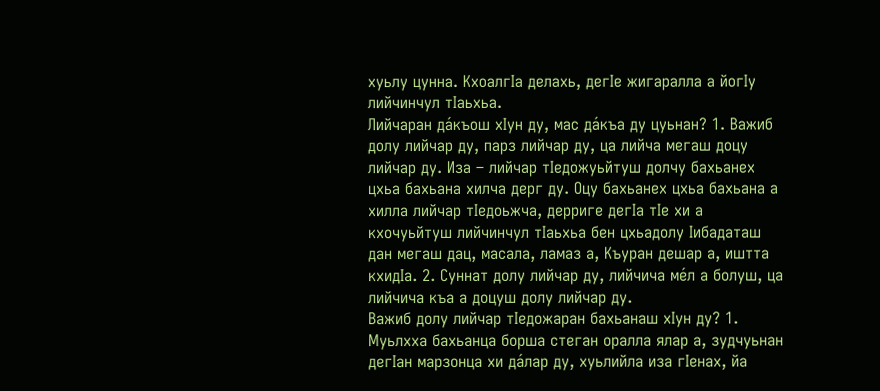хуьлу цунна. КхоалгIа делахь, дегIе жигаралла а йогIу лийчинчул тIаьхьа.
Лийчаран да́къош хIун ду, мас да́къа ду цуьнан? 1. Важиб долу лийчар ду, парз лийчар ду, ца лийча мегаш доцу лийчар ду. Иза – лийчар тIедожуьйтуш долчу бахьанех цхьа бахьана хилча дерг ду. Оцу бахьанех цхьа бахьана а хилла лийчар тIедоьжча, дерриге дегIа тIе хи а кхочуьйтуш лийчинчул тIаьхьа бен цхьадолу Iибадаташ дан мегаш дац, масала, ламаз а, Къуран дешар а, иштта кхидIа. 2. Суннат долу лийчар ду, лийчича ме́л а болуш, ца лийчича къа а доцуш долу лийчар ду.
Важиб долу лийчар тIедожаран бахьанаш хIун ду? 1. Муьлхха бахьанца борша стеган оралла ялар а, зудчуьнан дегIан марзонца хи да́лар ду, хуьлийла иза гIенах, йа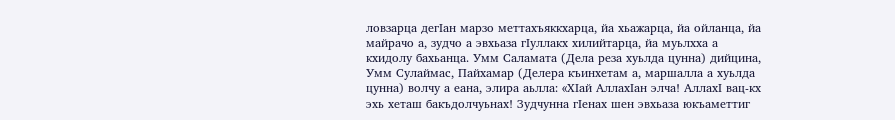ловзарца дегIан марзо меттахъяккхарца, йа хьажарца, йа ойланца, йа майрачо а, зудчо а эвхьаза гIуллакх хилийтарца, йа муьлхха а кхидолу бахьанца. Умм Саламата (Дела реза хуьлда цунна) дийцина, Умм Сулаймас, Пайхамар (Делера къинхетам а, маршалла а хуьлда цунна) волчу а еана, элира аьлла: «ХIай АллахIан элча! АллахI вац-кх эхь хеташ бакъдолчуьнах! Зудчунна гIенах шен эвхьаза юкъаметтиг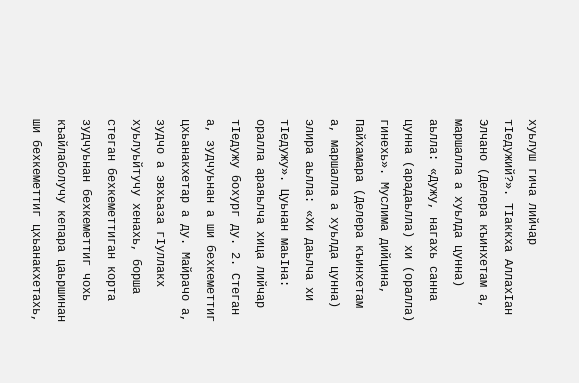хуьлуш гича лийчар тIедужий?». ТIаккха АллахIан Элчано (Делера къинхетам а, маршалла а хуьлда цунна) аьлла: «Дужу, нагахь санна цунна (арадаьлла) хи (оралла) гинехь». Муслима дийцина, Пайхамара (Делера къинхетам а, маршалла а хуьлда цунна) элира аьлла: «Хи даьлча хи тIедужу». Цуьнан маьIна: оралла араяьлча хица лийчар тIедужу бохург ду. 2. Стеган а, зудчуьнан а ши бехкеметтиг цхьанакхетар а ду. Майрачо а, зудчо а эвхьаза гIуллакх хуьлуьйтучу хенахь, борша стеган бехкеметтиган корта зудчуьнан бехкеметтиг чохь къайлаболучу кепара цаьршинан ши бехкеметтиг цхьанакхетахь,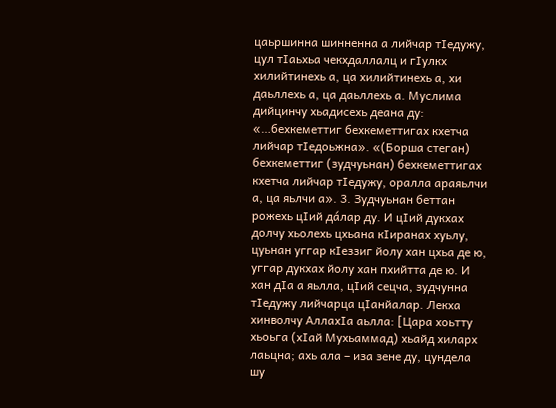цаьршинна шинненна а лийчар тIедужу, цул тIаьхьа чекхдаллалц и гIулкх хилийтинехь а, ца хилийтинехь а, хи даьллехь а, ца даьллехь а. Муслима дийцинчу хьадисехь деана ду: «…бехкеметтиг бехкеметтигах кхетча лийчар тIедоьжна». «(Борша стеган) бехкеметтиг (зудчуьнан) бехкеметтигах кхетча лийчар тIедужу, оралла араяьлчи а, ца яьлчи а». 3. Зудчуьнан беттан рожехь цIий да́лар ду. И цIий дукхах долчу хьолехь цхьана кIиранах хуьлу, цуьнан уггар кIеззиг йолу хан цхьа де ю, уггар дукхах йолу хан пхийтта де ю. И хан дIа а яьлла, цIий сецча, зудчунна тIедужу лийчарца цIанйалар. Лекха хинволчу АллахIа аьлла: [Цара хоьтту хьоьга (хIай Мухьаммад) хьайд хиларх лаьцна; ахь ала – иза зене ду, цундела шу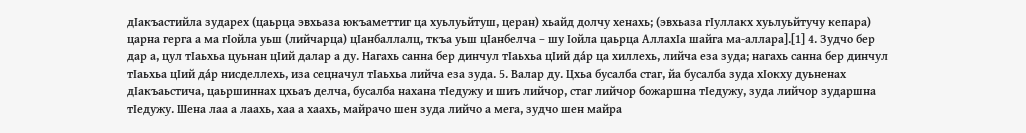дIакъастийла зударех (цаьрца эвхьаза юкъаметтиг ца хуьлуьйтуш, церан) хьайд долчу хенахь; (эвхьаза гIуллакх хуьлуьйтучу кепара) царна герга а ма гIойла уьш (лийчарца) цIанбаллалц, ткъа уьш цIанбелча – шу Iойла цаьрца АллахIа шайга ма-аллара].[1] 4. Зудчо бер дар а, цул тIаьхьа цуьнан цIий далар а ду. Нагахь санна бер динчул тIаьхьа цIий да́р ца хиллехь, лийча еза зуда; нагахь санна бер динчул тIаьхьа цIий да́р нисделлехь, иза сецначул тIаьхьа лийча еза зуда. 5. Валар ду. Цхьа бусалба стаг, йа бусалба зуда хIокху дуьненах дIакъаьстича, цаьршиннах цхьаъ делча, бусалба нахана тIедужу и шиъ лийчор, стаг лийчор божаршна тIедужу, зуда лийчор зударшна тIедужу. Шена лаа а лаахь, хаа а хаахь, майрачо шен зуда лийчо а мега, зудчо шен майра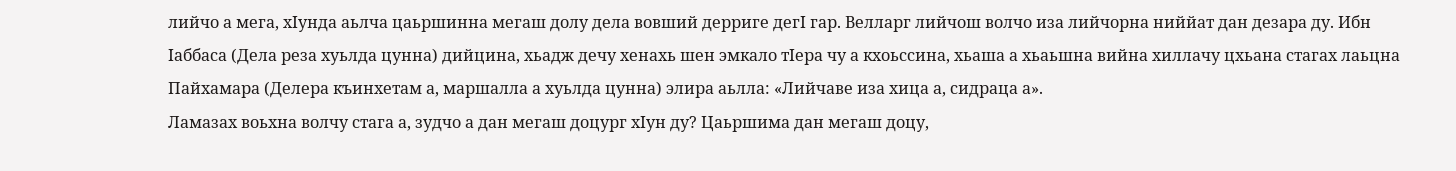лийчо а мега, хIунда аьлча цаьршинна мегаш долу дела вовший дерриге дегI гар. Велларг лийчош волчо иза лийчорна ниййат дан дезара ду. Ибн Iаббаса (Дела реза хуьлда цунна) дийцина, хьадж дечу хенахь шен эмкало тIера чу а кхоьссина, хьаша а хьаьшна вийна хиллачу цхьана стагах лаьцна Пайхамара (Делера къинхетам а, маршалла а хуьлда цунна) элира аьлла: «Лийчаве иза хица а, сидраца а».
Ламазах воьхна волчу стага а, зудчо а дан мегаш доцург хIун ду? Цаьршима дан мегаш доцу,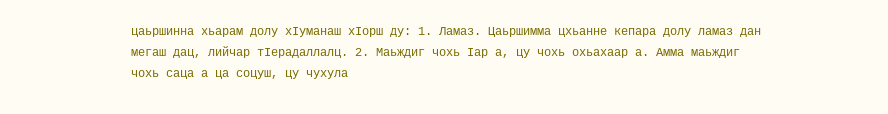цаьршинна хьарам долу хIуманаш хIорш ду: 1. Ламаз. Цаьршимма цхьанне кепара долу ламаз дан мегаш дац, лийчар тIерадаллалц. 2. Маьждиг чохь Iар а, цу чохь охьахаар а. Амма маьждиг чохь саца а ца соцуш, цу чухула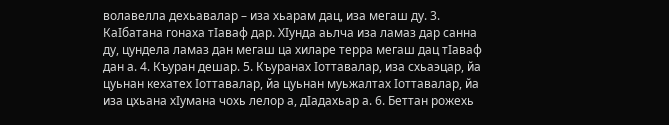волавелла дехьавалар – иза хьарам дац, иза мегаш ду. 3. КаIбатана гонаха тIаваф дар. ХIунда аьлча иза ламаз дар санна ду, цундела ламаз дан мегаш ца хиларе терра мегаш дац тIаваф дан а. 4. Къуран дешар. 5. Къуранах Iоттавалар, иза схьаэцар, йа цуьнан кехатех Iоттавалар, йа цуьнан муьжалтах Iоттавалар, йа иза цхьана хIумана чохь лелор а, дIадахьар а. 6. Беттан рожехь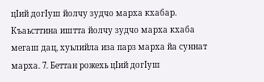цIий догIуш йолчу зудчо марха кхабар. Къаьсттина иштта йолчу зудчо марха кхаба мегаш дац, хуьлийла иза парз марха йа суннат марха. 7. Беттан рожехь цIий догIуш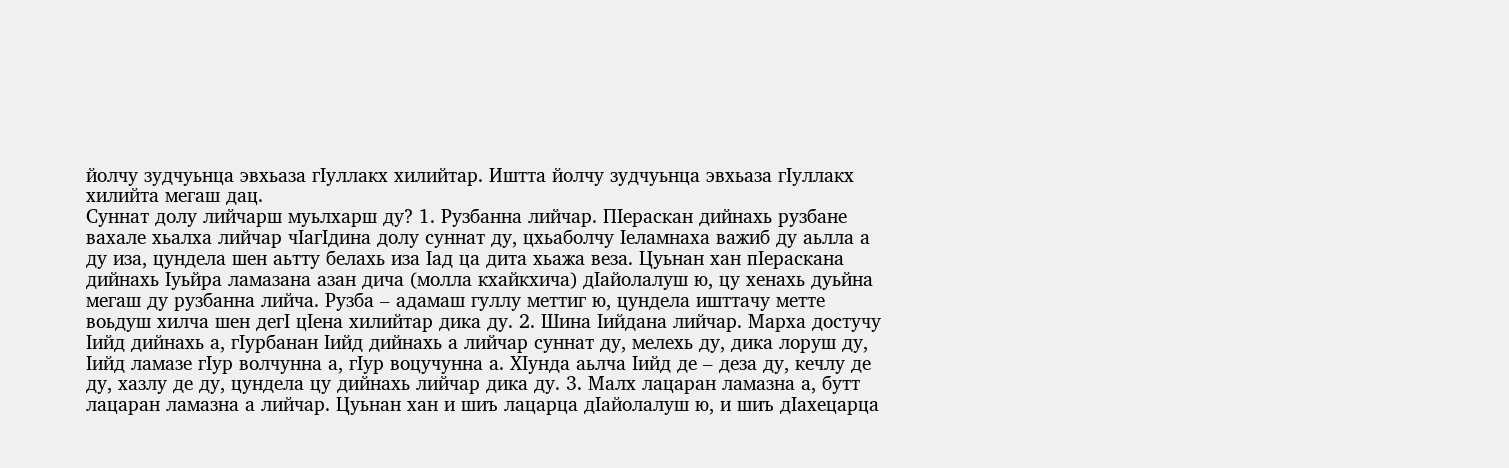йолчу зудчуьнца эвхьаза гIуллакх хилийтар. Иштта йолчу зудчуьнца эвхьаза гIуллакх хилийта мегаш дац.
Суннат долу лийчарш муьлхарш ду? 1. Рузбанна лийчар. ПIераскан дийнахь рузбане вахале хьалха лийчар чIагIдина долу суннат ду, цхьаболчу Iеламнаха важиб ду аьлла а ду иза, цундела шен аьтту белахь иза Iад ца дита хьажа веза. Цуьнан хан пIераскана дийнахь Iуьйра ламазана азан дича (молла кхайкхича) дIайолалуш ю, цу хенахь дуьйна мегаш ду рузбанна лийча. Рузба – адамаш гуллу меттиг ю, цундела ишттачу метте воьдуш хилча шен дегI цIена хилийтар дика ду. 2. Шина Iийдана лийчар. Марха достучу Iийд дийнахь а, гIурбанан Iийд дийнахь а лийчар суннат ду, мелехь ду, дика лоруш ду, Iийд ламазе гIур волчунна а, гIур воцучунна а. ХIунда аьлча Iийд де – деза ду, кечлу де ду, хазлу де ду, цундела цу дийнахь лийчар дика ду. 3. Малх лацаран ламазна а, бутт лацаран ламазна а лийчар. Цуьнан хан и шиъ лацарца дIайолалуш ю, и шиъ дIахецарца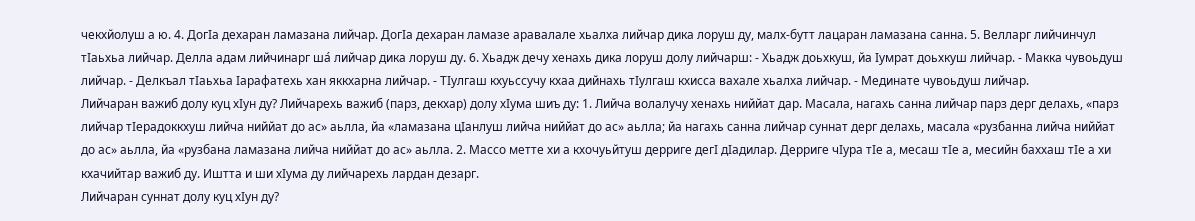чекхйолуш а ю. 4. ДогIа дехаран ламазана лийчар. ДогIа дехаран ламазе аравалале хьалха лийчар дика лоруш ду, малх-бутт лацаран ламазана санна. 5. Велларг лийчинчул тIаьхьа лийчар. Делла адам лийчинарг ша́ лийчар дика лоруш ду. 6. Хьадж дечу хенахь дика лоруш долу лийчарш: - Хьадж доьхкуш, йа Iумрат доьхкуш лийчар. - Макка чувоьдуш лийчар. - Делкъал тIаьхьа Iарафатехь хан яккхарна лийчар. - ТIулгаш кхуьссучу кхаа дийнахь тIулгаш кхисса вахале хьалха лийчар. - Мединате чувоьдуш лийчар.
Лийчаран важиб долу куц хIун ду? Лийчарехь важиб (парз, декхар) долу хIума шиъ ду: 1. Лийча волалучу хенахь ниййат дар. Масала, нагахь санна лийчар парз дерг делахь, «парз лийчар тIерадоккхуш лийча ниййат до ас» аьлла, йа «ламазана цIанлуш лийча ниййат до ас» аьлла; йа нагахь санна лийчар суннат дерг делахь, масала «рузбанна лийча ниййат до ас» аьлла, йа «рузбана ламазана лийча ниййат до ас» аьлла. 2. Массо метте хи а кхочуьйтуш дерриге дегI дIадилар. Дерриге чIура тIе а, месаш тIе а, месийн баххаш тIе а хи кхачийтар важиб ду. Иштта и ши хIума ду лийчарехь лардан дезарг.
Лийчаран суннат долу куц хIун ду?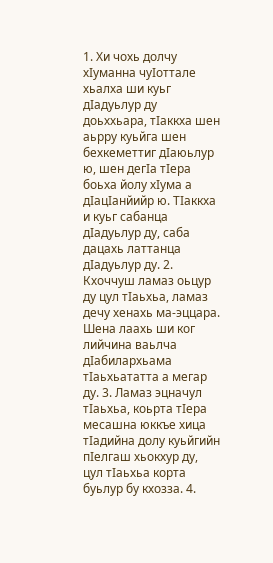1. Хи чохь долчу хIуманна чуIоттале хьалха ши куьг дIадуьлур ду доьххьара, тIаккха шен аьрру куьйга шен бехкеметтиг дIаюьлур ю, шен дегIа тIера боьха йолу хIума а дIацIанйийр ю. ТIаккха и куьг сабанца дIадуьлур ду, саба дацахь латтанца дIадуьлур ду. 2. Кхоччуш ламаз оьцур ду цул тIаьхьа, ламаз дечу хенахь ма-эццара. Шена лаахь ши ког лийчина ваьлча дIабилархьама тIаьхьататта а мегар ду. 3. Ламаз эцначул тIаьхьа, коьрта тIера месашна юккъе хица тIадийна долу куьйгийн пIелгаш хьокхур ду, цул тIаьхьа корта буьлур бу кхозза. 4.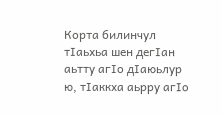Корта билинчул тIаьхьа шен дегIан аьтту агIо дIаюьлур ю, тIаккха аьрру агIо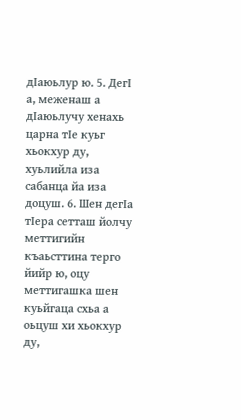дIаюьлур ю. 5. ДегI а, меженаш а дIаюьлучу хенахь царна тIе куьг хьокхур ду, хуьлийла иза сабанца йа иза доцуш. 6. Шен дегIа тIера сетташ йолчу меттигийн къаьсттина терго йийр ю, оцу меттигашка шен куьйгаца схьа а оьцуш хи хьокхур ду,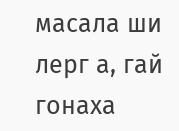масала ши лерг а, гай гонаха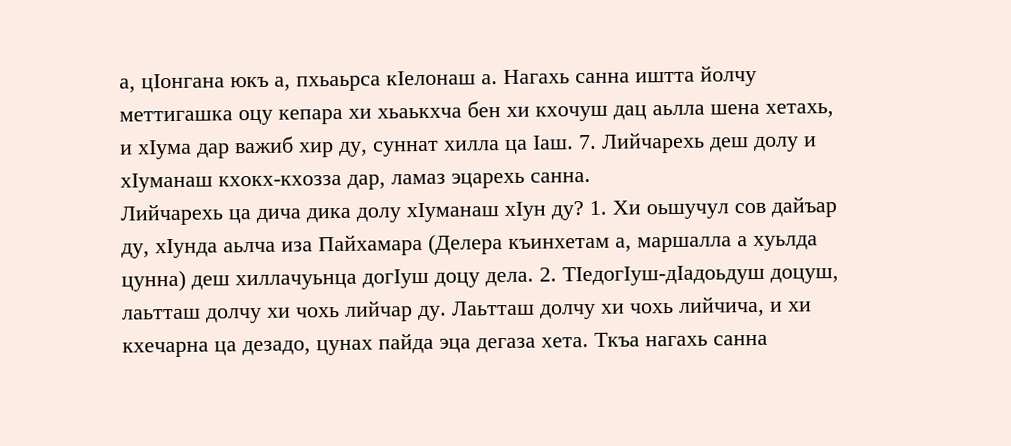а, цIонгана юкъ а, пхьаьрса кIелонаш а. Нагахь санна иштта йолчу меттигашка оцу кепара хи хьаькхча бен хи кхочуш дац аьлла шена хетахь, и хIума дар важиб хир ду, суннат хилла ца Iаш. 7. Лийчарехь деш долу и хIуманаш кхокх-кхозза дар, ламаз эцарехь санна.
Лийчарехь ца дича дика долу хIуманаш хIун ду? 1. Хи оьшучул сов дайъар ду, хIунда аьлча иза Пайхамара (Делера къинхетам а, маршалла а хуьлда цунна) деш хиллачуьнца догIуш доцу дела. 2. ТIедогIуш-дIадоьдуш доцуш, лаьтташ долчу хи чохь лийчар ду. Лаьтташ долчу хи чохь лийчича, и хи кхечарна ца дезадо, цунах пайда эца дегаза хета. Ткъа нагахь санна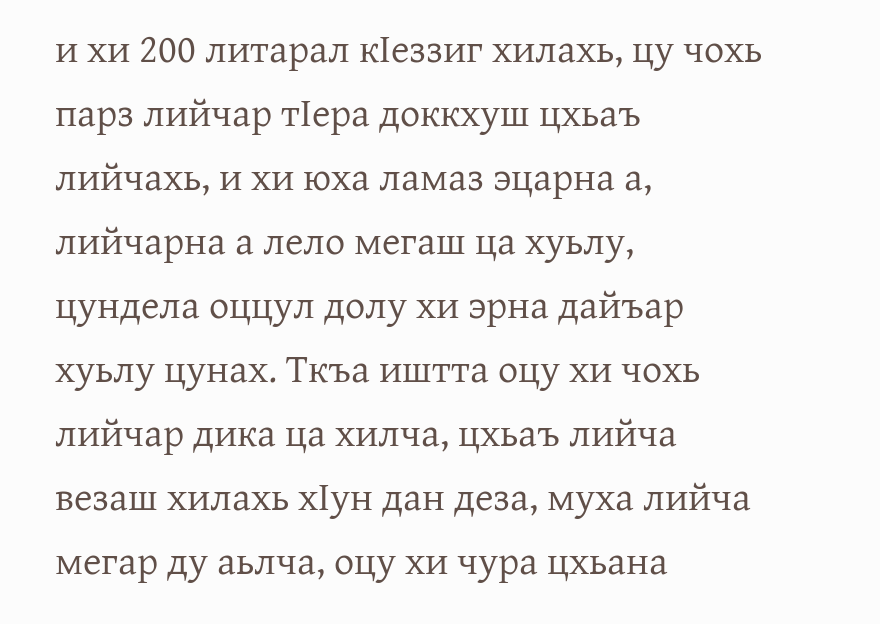и хи 200 литарал кIеззиг хилахь, цу чохь парз лийчар тIера доккхуш цхьаъ лийчахь, и хи юха ламаз эцарна а, лийчарна а лело мегаш ца хуьлу, цундела оццул долу хи эрна дайъар хуьлу цунах. Ткъа иштта оцу хи чохь лийчар дика ца хилча, цхьаъ лийча везаш хилахь хIун дан деза, муха лийча мегар ду аьлча, оцу хи чура цхьана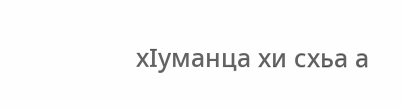хIуманца хи схьа а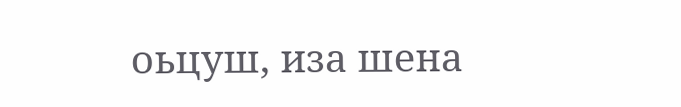оьцуш, иза шена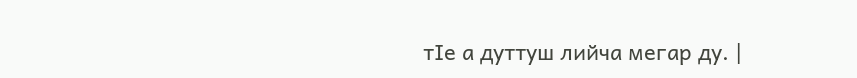тIе а дуттуш лийча мегар ду. |